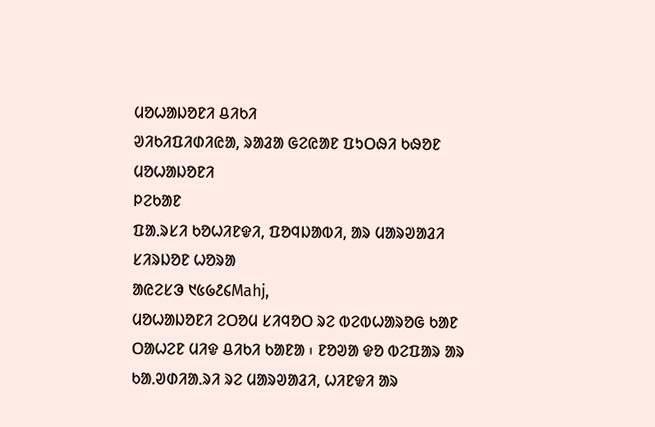ᱢᱚᱦᱟᱡᱚᱱᱤ ᱪᱤᱠᱤ
ᱣᱤᱠᱤᱯᱤᱰᱤᱭᱟ, ᱨᱟᱲᱟ ᱜᱮᱭᱟᱱ ᱯᱩᱛᱷᱤ ᱠᱷᱚᱱ
ᱢᱚᱦᱟᱡᱚᱱᱤ
ᱞᱮᱠᱟᱱ
ᱯᱟᱹᱨᱥᱤ ᱠᱚᱦᱤᱱᱫᱤ, ᱯᱚᱧᱡᱟᱵᱤ, ᱟᱨ ᱢᱟᱨᱣᱟᱲᱤ
ᱥᱤᱨᱡᱚᱱ ᱦᱚᱨᱟ
ᱟᱭᱮᱥᱳ ᱑᱕᱙᱒᱔Mahj,
ᱢᱚᱦᱟᱡᱚᱱᱤ ᱮᱛᱚᱢ ᱥᱤᱧᱚᱛ ᱨᱮ ᱵᱮᱵᱦᱟᱨᱚᱜ ᱠᱟᱱ ᱛᱟᱦᱮᱱ ᱢᱤᱫ ᱪᱤᱠᱤ ᱠᱟᱱᱟ ᱾ ᱱᱚᱣᱟ ᱫᱚ ᱵᱮᱯᱟᱨ ᱟᱨ ᱠᱟᱹᱣᱰᱤᱟᱹᱨᱤ ᱨᱮ ᱢᱟᱨᱣᱟᱲᱤ, ᱦᱤᱱᱫᱤ ᱟᱨ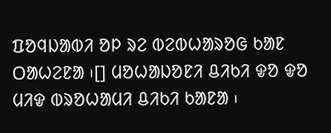ᱯᱚᱧᱡᱟᱵᱤ ᱚᱞ ᱨᱮ ᱵᱮᱵᱦᱟᱨᱚᱜ ᱠᱟᱱ ᱛᱟᱦᱮᱱᱟ ᱾[] ᱢᱚᱦᱟᱡᱚᱱᱤ ᱪᱤᱠᱤ ᱫᱚ ᱫᱚ ᱢᱤᱫ ᱵᱨᱚᱦᱟᱢᱤ ᱪᱤᱠᱤ ᱠᱟᱱᱟ ᱾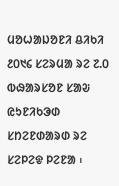ᱢᱚᱦᱟᱡᱚᱱᱤ ᱪᱤᱠᱤ ᱒᱐᱑᱔ ᱥᱮᱨᱢᱟ ᱨᱮ ᱗.᱐ ᱵᱷᱟᱨᱥᱚᱱ ᱥᱟᱶ ᱭᱩᱱᱤᱠᱳᱰ ᱥᱴᱮᱱᱰᱟᱨᱰ ᱨᱮ ᱥᱮᱞᱮᱫ ᱞᱮᱱᱟ ᱾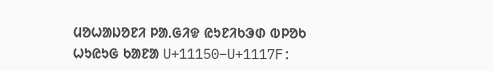ᱢᱚᱦᱟᱡᱚᱱᱤ ᱞᱟᱹᱜᱤᱫ ᱭᱩᱱᱤᱠᱳᱰ ᱵᱞᱚᱠ ᱦᱩᱭᱩᱜ ᱠᱟᱱᱟ U+11150–U+1117F: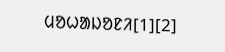ᱢᱚᱦᱟᱡᱚᱱᱤ[1][2]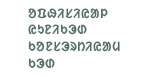ᱚᱯᱷᱤᱥᱤᱭᱟᱞ ᱭᱩᱱᱤᱠᱳᱰ ᱠᱚᱱᱥᱳᱨᱴᱤᱭᱟᱢ ᱠᱳᱰ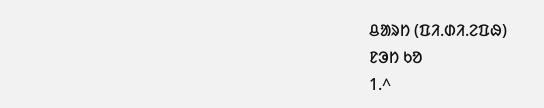ᱪᱟᱨᱴ (ᱯᱤ.ᱰᱤ.ᱮᱯᱷ)
ᱱᱳᱴ ᱠᱚ
1.^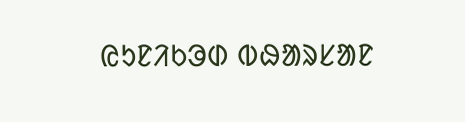ᱭᱩᱱᱤᱠᱳᱰ ᱵᱷᱟᱨᱥᱟᱱ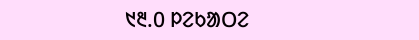᱑᱓.᱐ ᱞᱮᱠᱟᱛᱮ